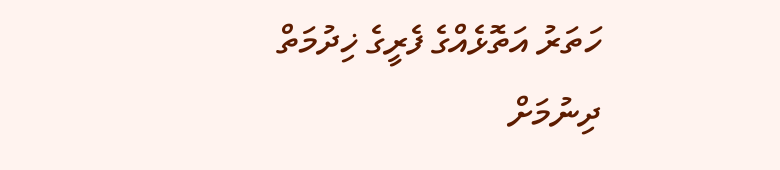ހަތަރު އަތޮޅެއްގެ ފެރީގެ ޚިދުމަތް ދިނުމަށް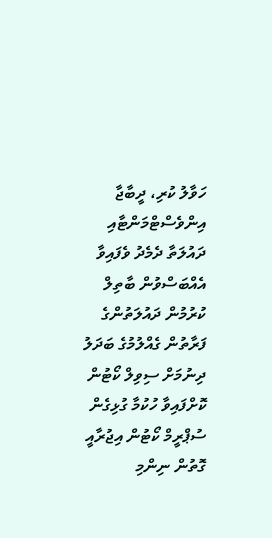ހަވާލު ކުރި، ދީބާޖާ އިންވެސްޓްމަންޓާއި ދައުލަތާ ދެމެދު ވެފައިވާ އެއްބަސްވުން ބާތިލް ކުރުމުން ދައުލަތުންގެ ފަރާތުން ގެއްލުމުގެ ބަދަލު ދިނުމަށް ސިވިލް ކޯޓުން ކޮށްފައިވާ ހުކުމާ ގުޅިގެން ސުޕްރީމް ކޯޓުން އިޖުރާއީ ގޮތުން ނިންމި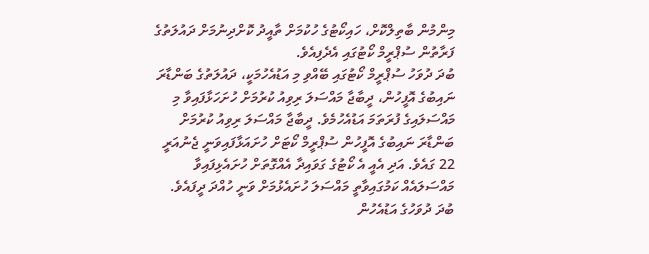މިންމުން ބާތިލްކޮށް، ހައިކޯޓުގެ ހުކުމަށް ތާއީދު ކޮށްދިނުމަށް ދައުލަތުގެ ފަރާތުން ސުޕްރީމް ކޯޓުގައި އެދެފިއެވެ.
ބުދަ ދުވަހު ސުޕްރީމް ކޯޓުގައި ބޭއްވި މި އަޑުއެހުމަކީ، ދައުލަތުގެ ބަންޑާރަ ނައިބުގެ އޮފީހުން، ދީބާޖާ މައްސަލަ ރިވިއު ކުރުމަށް ހުށަހަޅާފައިވާ މި މައްސަލައިގެ ފުރަތަމަ އަޑުއެހުމެވެ. ދީބާޖާ މައްސަލަ ރިވިއު ކުރުމަށް ބަންޑާރަ ނައިބުގެ އޮފީހުން ސުޕްރީމް ކޯޓަށް ހުށައަޅާފައިވަނީ ޖެނުއަރީ 22 ގައެވެ. އަދި އެއީ އެ ކޯޓުގެ ގަވައިދާ އެއްގޮތަށް ހުށައެޅިފައިވާ މައްސަލައެއް ކަމުގައިވާތީ މައްސަލަ ހުށައެޅުމަށް ވަނީ ހުއްދަ ދީފައެވެ.
ބުދަ ދުވަހުގެ އަޑުއެހުން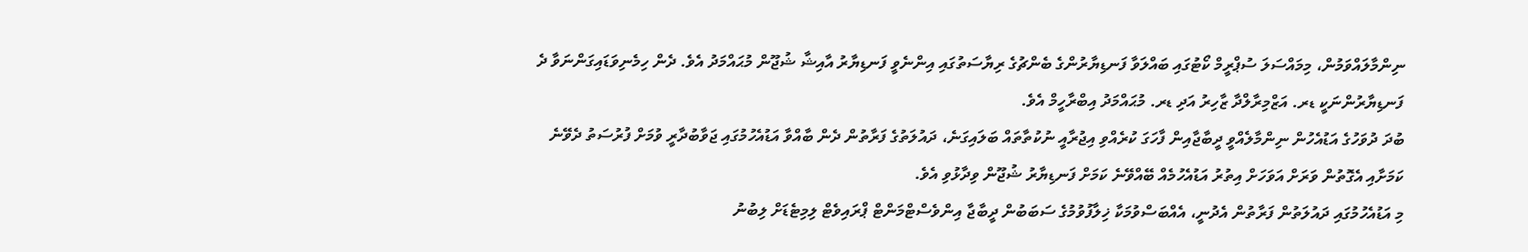ނިންމާލައްވަމުން، މިމައްސަލަ ސުޕްރީމް ކޯޓުގައި ބައްލަވާ ފަނޑިޔާރުންގެ ބެންޗުގެ ރިޔާސަތުގައި އިންނެވީ ފަނޑިޔާރު އާއިޝާ ޝުޖޫން މުޙައްމަދު އެވެ. ދެން ހިމެނިވަޑައިގަންނަވާ ދެ ފަނޑިޔާރުންނަކީ ޑރ. އަޒްމިރާލްދާ ޒާހިރު އަދި ޑރ. މުޙައްމަދު އިބްރާހީމް އެވެ.
ބުދަ ދުވަހުގެ އަޑުއެހުން ނިންމާލެއްވީ ދީބާޖާއިން ފާހަގަ ކުރެއްވި އިޖުރާއީ ނުކުތާތައް ބަލައިގަނެ، ދައުލަތުގެ ފަރާތުން ދެން ބާއްވާ އަޑުއެހުމުގައި ޖަވާބުދާރީ ވުމަށް ފުރުސަތު ދެވޭނެ ކަމަށާއި އެގޮތުން ވަރަށް އަވަހަށް އިތުރު އަޑުއެހުމެއް ބޭއްވޭނެ ކަމަށް ފަނޑިޔާރު ޝުޖޫން ވިދާޅުވި އެވެ.
މި އަޑުއެހުމުގައި ދައުލަތުން ފަރާތުން އެދުނީ، އެއްބަސްވުމަކާ ޚިލާފުވުމުގެ ސަބަބުން ދީބާޖާ އިންވެސްޓްމަންޓް ޕްރައިވެޓް ލިމިޓެޑަށް ލިބުނު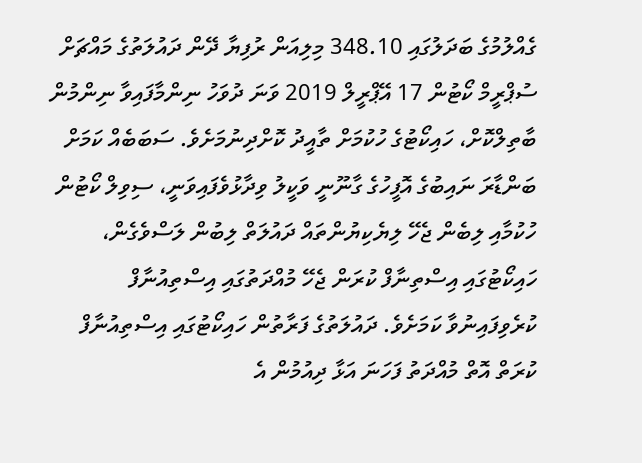ގެއްލުމުގެ ބަދަލުގައި 348.10 މިލިއަން ރުފިޔާ ދޭން ދައުލަތުގެ މައްޗަށް ސުޕްރީމް ކޯޓުން 17 އޭޕްރީލް 2019 ވަނަ ދުވަހު ނިންމާފައިވާ ނިންމުން ބާތިލްކޮށް، ހައިކޯޓުގެ ހުކުމަށް ތާއީދު ކޮށްދިނުމަށެވެ. ސަބަބެއް ކަމަށް ބަންޑާރަ ނައިބުގެ އޮފީހުގެ ގާނޫނީ ވަކީލު ވިދާޅުވެފައިވަނީ، ސިވިލް ކޯޓުން ހުކުމާއި ލިބެން ޖެހޭ ލިޔެކިޔުންތައް ދައުލަތް ލިބުން ލަސްވެގެން، ހައިކޯޓުގައި އިސްތިނާފް ކުރަން ޖެހޭ މުއްދަތުގައި އިސްތިއުނާފް ކުރެވިފައިނުވާ ކަމަށެވެ. ދައުލަތުގެ ފަރާތުން ހައިކޯޓުގައި އިސްތިއުނާފް ކުރަތް އޮތް މުއްދަތު ފަހަނަ އަޅާ ދިއުމުން އެ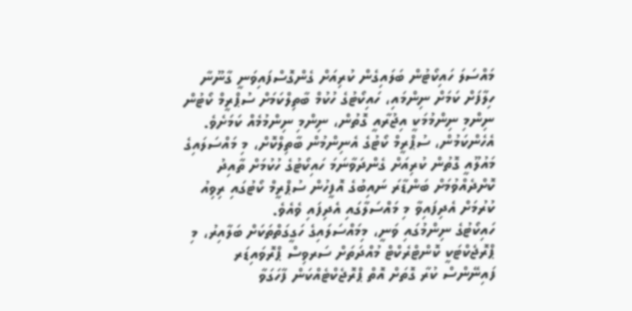މައްސަލަ ހައިކޯޓުން ބަލައިގެން ކުރިއަށް ގެންގޮސްފައިވަނީ ގާނޫނާ ހިލާފަށް ކަމަށް ނިންމައި، ހައިކޯޓުގެ ހުކުމް ބާތިލްކަމަށް ސުޕްރީމް ކޯޓުން ނިންމި ނިންމުމަކީ އިޖުރާއީ ގޮތުން، ނިންމި ނިންމުމެއް ކަމަށެވެ.
އެހެންކަމުން، ސުޕްރީމް ކޯޓުގެ އެނިންމުން ބާތިލްކޮށް، މި މައްސަލައިގެ މައުލޫއީ ގޮތުން ކުރިއަށް ގެންދަވާނަމަ ހައިކޯޓުގެ ހުކުމަށް ތާއިދު ކޮށްދެއްވުމަށް ބަންޑާރަ ނައިބުގެ އޮފީހުން ސުޕްރީމް ކޯޓުގައި ރިވިއު ކުރުމަށް އެދިފައިވާ މި މައްސަލާގައި އެދިފައި ވެއެވެ.
ހައިކޯޓުގެ ނިންމުގައި ވަނީ، މިމައްސަލައިގެ ހަގީގަތްތަކަށް ބަލާއިރު، މި ޕްރޮޖެކްޓަކީ ކޮންޓްރެކްޓް މުއްދަތަށް ސަރވިސް ޕްރޮވައިޑަރ ފައިނޭންސް ކުރާ ގޮތަށް އޮތް ޕްރޮޖެކްޓެއްކަން ފާހަގަވާ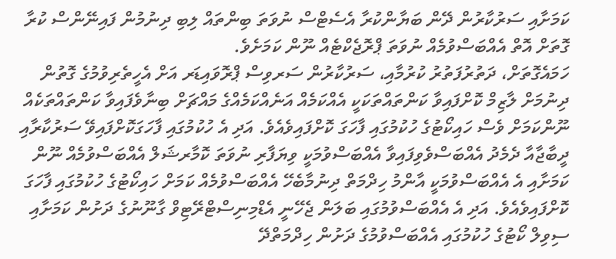ކަމަށާއި ސަރުކާރުން ދޭން ބަޔާންކުރާ އެސެޓްސް ނުވަތަ ބިންތައް ލިބި ދިނުމުން ފައިނޭންސް ކުރާ ގޮތަށް އޮތް އެއްބަސްވުމެއް ނުވަތަ ޕްރޮޖެކްޓެއް ނޫން ކަމަށެވެ.
ހަމައެގޮތަށް، ދަތުރުފަތުރު ކުރުމާއި، ސަރުކާރުން ސަރވިސް ޕްރޮވައިޑަރ އަށް އެހީތެރިވުމުގެ ގޮތުން ދިނުމަށް ލާޒިމް ކޮށްފައިވާ ކަންތައްތަކަކީ އެއްކަމެއް އަނެއްކަމެއްގެ މައްޗަށް ބިނާވެފައިވާ ކަންތައްތަކެއް ނޫންކަމަށް ވެސް ހައިކޯޓުގެ ހުކުމުގައި ފާހަގަ ކޮށްފައިވެއެވެ. އަދި އެ ހުކުމުގައި ފާހަގަކޮށްފައިވޭ ސަރުކާރާއި ދީބާޖާއާ ދެމެދު އެއްބަސްވެވިފައިވާ އެއްބަސްވުމަކީ ވިޔަފާރި ނުވަތަ ކޮމާރޝަލް އެއްބަސްވުމެއް ނޫން ކަމަށާއި އެ އެއްބަސްވުމަކީ އާންމު ހިދްމަތް ދިނުމާބެހޭ އެއްބަސްވުމެއް ކަމަށް ހައިކޯޓުގެ ހުކުމުގައި ފާހަގަ ކޮށްފައިވެއެވެ. އަދި އެ އެއްބަސްވުމުގައި ބަލަން ޖެހޭނީ އެޑްމިނިސްޓްރޭޓިވް ގާނޫނުގެ ދަށުން ކަމަށާއި ސިވިލް ކޯޓުގެ ހުކުމުގައި އެއްބަސްވުމުގެ ދަށުން ހިދްމަތްދޭ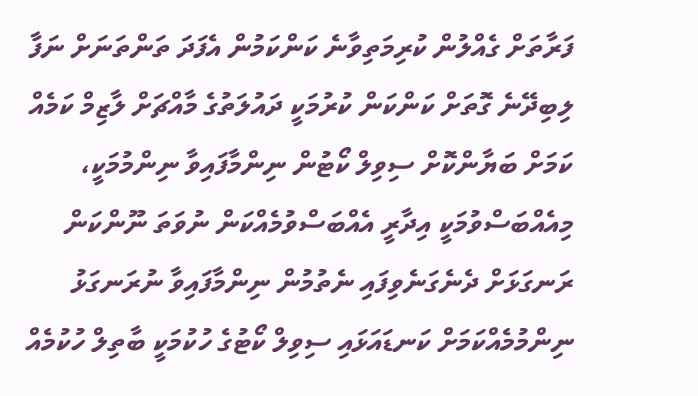ފަރާތަށް ގެއްލުން ކުރިމަތިވާނެ ކަންކަމުން އެފަދަ ތަންތަނަށް ނަފާ ލިބިދޭނެ ގޮތަށް ކަންކަން ކުރުމަކީ ދައުލަތުގެ މާއްޗަށް ލާޒިމް ކަމެއް ކަމަށް ބަޔާންކޮށް ސިވިލް ކޯޓުން ނިންމާފައިވާ ނިންމުމަކީ، މިއެއްބަސްވުމަކީ އިދާރީ އެއްބަސްވުމެއްކަން ނުވަތަ ނޫންކަން ރަނގަޅަށް ދެނެގަނެވިފައި ނެތުމުން ނިންމާފައިވާ ނުރަނގަޅު ނިންމުމެއްކަމަށް ކަނޑައަޅައި ސިވިލް ކޯޓުގެ ހުކުމަކީ ބާތިލް ހުކުމެއް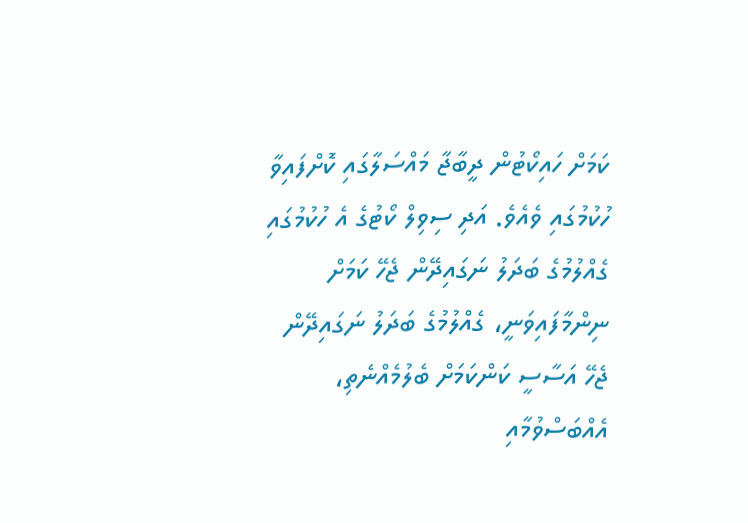ކަމަށް ހައިކޯޓުން ދީބާޖާ މައްސަލާގައި ކޮށްފައިވާ ހުކުމުގައި ވެއެވެ. އަދި ސިވިލް ކޯޓުގެ އެ ހުކުމުގައި ގެއްލުމުގެ ބަދަލު ނަގައިދޭން ޖެހޭ ކަމަށް ނިންމާފައިވަނީ، ގެއްލުމުގެ ބަދަލު ނަގައިދޭން ޖެހޭ އަސާސީ ކަންކަމަށް ބެލުމެއްނެތި، އެއްބަސްވުމާއި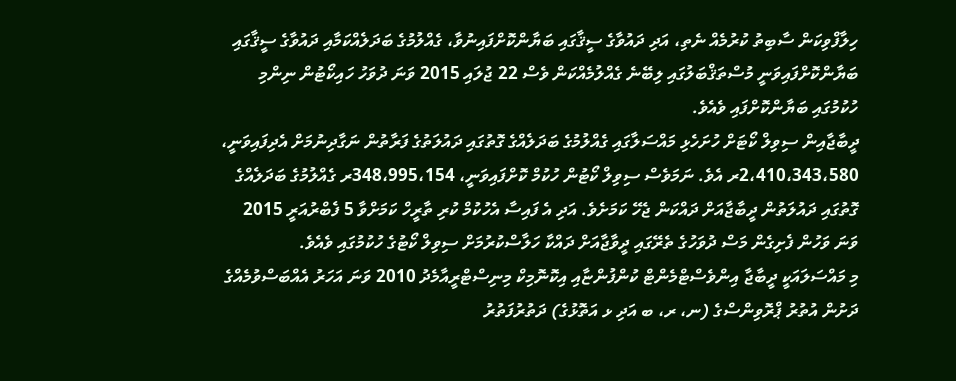ހިލާފްވިކަން ސާބިތު ކުރުމެއް ނެތި، އަދި ދައުވާގެ ސީޤާގައި ބަޔާންކޮށްފައިނުވާ، ގެއްލުމުގެ ބަދަލެއްކަމާއި ދައުވާގެ ސީޤާގައި ބަޔާންކޮށްފައިވަނީ މުސްތަޤްބަލުގައި ލިބޭނެ ގެއްލުމެއްކަން ވެސް 22 ޖުލައި 2015 ވަނަ ދުވަހު ހައިކޯޓުން ނިންމި ހުކުމުގައި ބަޔާންކޮށްފައި ވެއެވެ.
ދީބާޖާއިން ސިވިލް ކޯޓަށް ހުށަހެޅި މައްސަލާގައި ގެއްލުމުގެ ބަދަލެއްގެ ގޮތުގައި ދައުލަތުގެ ފަރާތުން ނަގާދިނުމަށް އެދިފައިވަނީ، 2،410،343،580ރ އެވެ. ނަމަވެސް ސިވިލް ކޯޓުން ހުކުމް ކޮށްފައިވަނީ، 348،995،154ރ ގެއްލުމުގެ ބަދަލެއްގެ ގޮތުގައި ދައުލަތުން ދީބާޖާއަށް ދައްކަން ޖެހޭ ކަމަށެވެ. އަދި އެ ފައިސާ އެހުކުމް ކުރި ތާރީހް ކަމަށްވާ 5 ފެބްރުއަރީ 2015 ވަނަ ވަހުން ފެށިގެން މަސް ދުވަހުގެ ތެރޭގައި ދީވާޖާއަށް ދައްކާ ހަލާސްކުރުމަށް ސިވިލް ކޯޓުގެ ހުކުމުގައި ވެއެވެ.
މި މައްސަލައަކީ ދީބާޖާ އިންވެސްޓްމެންޓް ކުންފުންޏާއި އިކޮނޮމިކް މިނިސްޓްރީއާމެދު 2010 ވަނަ އަހަރު އެއްބަސްވުމެއްގެ ދަށުން އުތުރު ޕްރޮވިންސްގެ (ނ، ރ، ބ އަދި ޅ އަތޮޅުގެ) ދަތުރުފަތުރު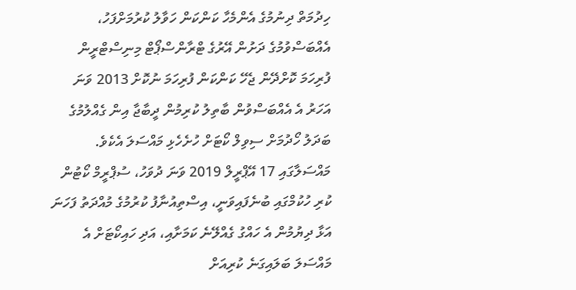ހިދުމަތް ދިނުމުގެ އެންމެހާ ކަންކަން ހަވާލު ކުރުމަށްފަހު، އެއްބަސްވުމުގެ ދަށުން އޭރުގެ ޓްރާންސްޕޯޓް މިނިސްޓްރީން ފުރިހަމަ ކޮށްދޭން ޖެހޭ ކަންކަން ފުރިހަމަ ނުކޮށް 2013 ވަނަ އަހަރު އެ އެއްބަސްވުން ބާތިލު ކުރިމުން ދީބާޖާ އިން ގެއްލުމުގެ ބަދަލު ހޯދުމަށް ސިވިލް ކޯޓަށް ހުށެހެޅި މައްސަލަ އެކެވެ.
މައްސަލާގައި 17 އޭޕްރީލް 2019 ވަނަ ދުވަހު، ސުޕްރީމް ކޯޓުން ކުރި ހުކުމްގައި ބުނެފައިވަނީ، އިސްތިއުނާފު ކުރުމުގެ މުއްދަތު ފަހަނަ އަޅާ ދިޔުމުން އެ ހައްގު ގެއްލޭނެ ކަމަށާއި، އަދި ހައިކޯޓަށް އެ މައްސަލަ ބަލައިގަނެ ކުރިއަށް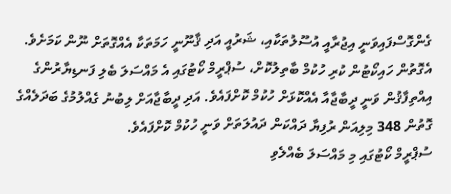ގެންގޮސްފައިވަނީ އިޖުރާއީ އުސޫލުތަކާއި، ޝަރުއީ އަދި ޤާނޫނީ ހަމަތަކާ އެއްގޮތަށް ނޫން ކަމަށެވެ. އެގޮތުން ހައިކޯޓުން ކުރި ހުކުމް ބާތިލުކޮށް، ސުޕްރީމް ކޯޓުގައި އެ މައްސަލަ ބެލި ފަނޑިޔާރުންގެ އިއްތިފާޤުން ވަނީ ދީބާޖާއާ އެއްކޮޅަށް ހުކުމް ކޮށްފައެވެ. އަދި ދީބާޖާއަށް ލިބުނު ގެއްލުމުގެ ބަދަލެއްގެ ގޮތުން 348 މިލިއަން ރުފިޔާ ދައްކަން ދައުލަތަށް ވަނީ ހުކުމް ކޮށްފައެވެ.
ސުޕްރީމް ކޯޓުގައި މި މައްސަލަ ބެއްލެވި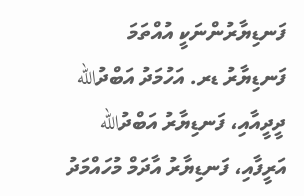ފަނޑިޔާރުންނަކީ އުއްތަމަ ފަނޑިޔާރު ޑރ. އަހުމަދު އަބްދުالله ދީދީއާއި، ފަނޑިޔާރު އަބްދުالله އަރީފާއި، ފަނޑިޔާރު އާދަމް މުހައްމަދު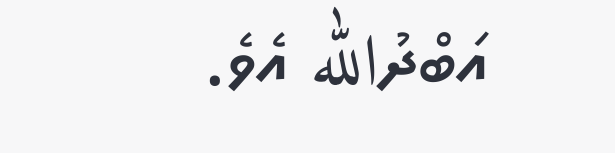އަބްދުالله އެވެ.